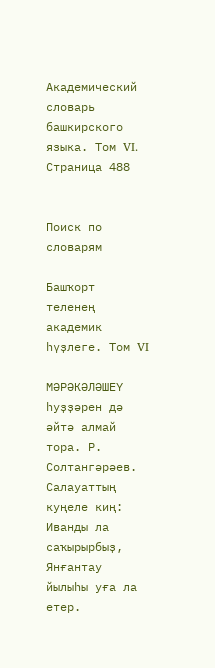Академический словарь башкирского языка. Том VI. Страница 488


Поиск по словарям

Башҡорт теленең академик һүҙлеге. Том VI

МӘРӘКӘЛӘШЕҮ
һуҙҙәрен дә әйтә алмай тора. Р. Солтангәрәев. Салауаттың куңеле киң: Иванды ла саҡырырбыҙ, Янғантау йылыһы уға ла етер.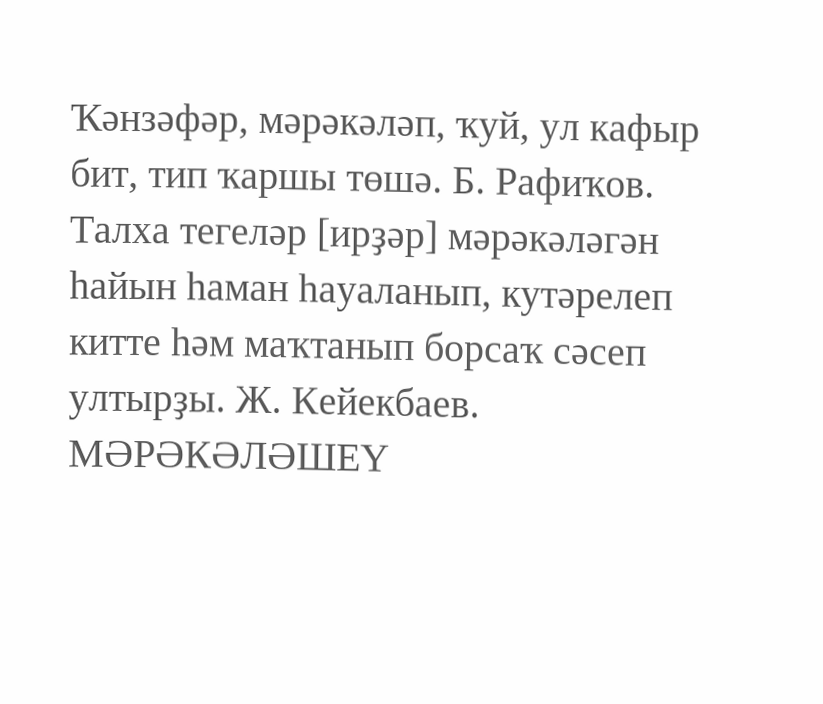Ҡәнзәфәр, мәрәкәләп, ҡуй, ул кафыр бит, тип ҡаршы төшә. Б. Рафиҡов. Талха тегеләр [ирҙәр] мәрәкәләгән һайын һаман һауаланып, кутәрелеп китте һәм маҡтанып борсаҡ сәсеп ултырҙы. Ж. Кейекбаев.
МӘРӘКӘЛӘШЕҮ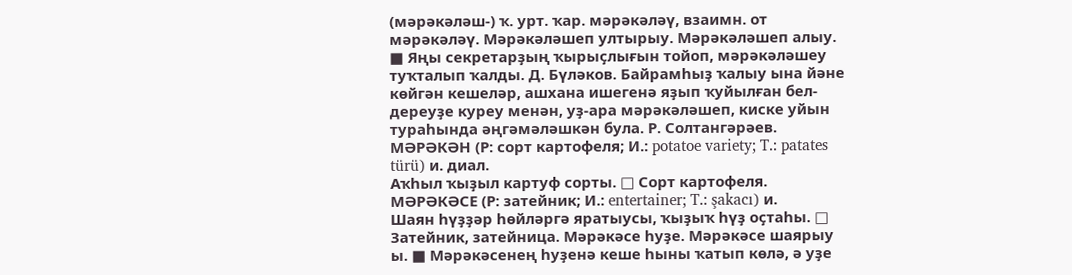(мәрәкәләш-) ҡ. урт. ҡар. мәрәкәләү, взаимн. от мәрәкәләү. Мәрәкәләшеп ултырыу. Мәрәкәләшеп алыу. ■ Яңы секретарҙың ҡырыҫлығын тойоп, мәрәкәләшеу туҡталып ҡалды. Д. Бүләков. Байрамһыҙ ҡалыу ына йәне көйгән кешеләр, ашхана ишегенә яҙып ҡуйылған бел-дереуҙе куреу менән, уҙ-ара мәрәкәләшеп, киске уйын тураһында әңгәмәләшкән була. Р. Солтангәрәев.
МӘРӘКӘН (Р: сорт картофеля; И.: potatoe variety; T.: patates türü) и. диал.
Аҡһыл ҡыҙыл картуф сорты. □ Сорт картофеля.
МӘРӘКӘСЕ (Р: затейник; И.: entertainer; T.: şakacı) и.
Шаян һүҙҙәр һөйләргә яратыусы, ҡыҙыҡ һүҙ оҫтаһы. □ Затейник, затейница. Мәрәкәсе һуҙе. Мәрәкәсе шаярыу ы. ■ Мәрәкәсенең һуҙенә кеше һыны ҡатып көлә, ә уҙе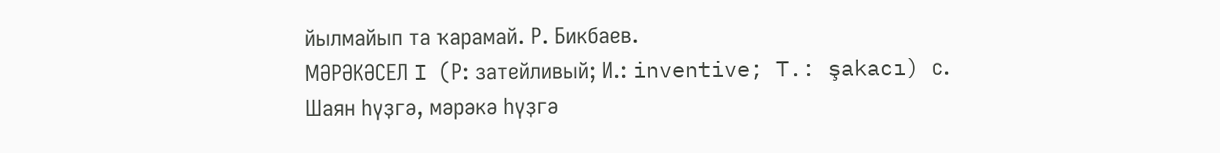йылмайып та ҡарамай. Р. Бикбаев.
МӘРӘКӘСЕЛ I (Р: затейливый; И.: inventive; T.: şakacı) с.
Шаян һүҙгә, мәрәкә һүҙгә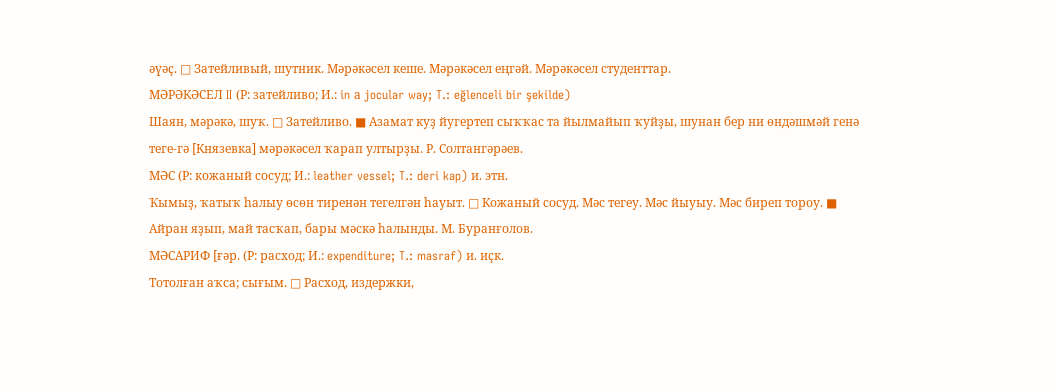әүәҫ. □ Затейливый, шутник. Мәрәкәсел кеше. Мәрәкәсел еңгәй. Мәрәкәсел студенттар.
МӘРӘКӘСЕЛ II (Р: затейливо; И.: in а jocular way; T.: eğlenceli bir şekilde)
Шаян, мәрәкә, шуҡ. □ Затейливо. ■ Азамат куҙ йугертеп сыҡҡас та йылмайып ҡуйҙы, шунан бер ни өндәшмәй генә теге-гә [Князевка] мәрәкәсел ҡарап ултырҙы. Р. Солтангәрәев.
МӘС (Р: кожаный сосуд; И.: leather vessel; T.: deri kap) и. этн.
Ҡымыҙ, ҡатыҡ һалыу өсөн тиренән тегелгән һауыт. □ Кожаный сосуд. Мәс тегеу. Мәс йыуыу. Мәс биреп тороу. ■ Айран яҙып, май тасҡап, бары мәскә һалынды. М. Буранғолов.
МӘСАРИФ [ғәр. (Р: расход; И.: expenditure; T.: masraf) и. иҫк.
Тотолған аҡса; сығым. □ Расход, издержки,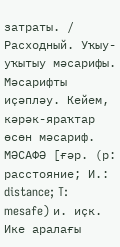затраты. / Расходный. Уҡыу-уҡытыу мәсарифы. Мәсарифты иҫәпләу. Кейем, кәрәк-яраҡтар өсөн мәсариф.
МӘСАФӘ [ғәр. (р: расстояние; И.: distance; T: mesafe) и. иҫк.
Ике аралағы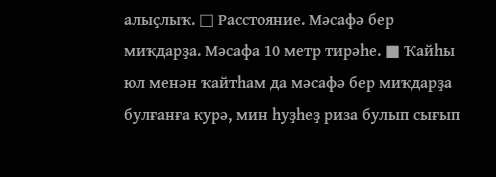алыҫлыҡ. □ Расстояние. Мәсафә бер миҡдарҙа. Мәсафа 10 метр тирәһе. ■ Ҡайһы юл менән ҡайтһам да мәсафә бер миҡдарҙа булғанға курә, мин һуҙһеҙ риза булып сығып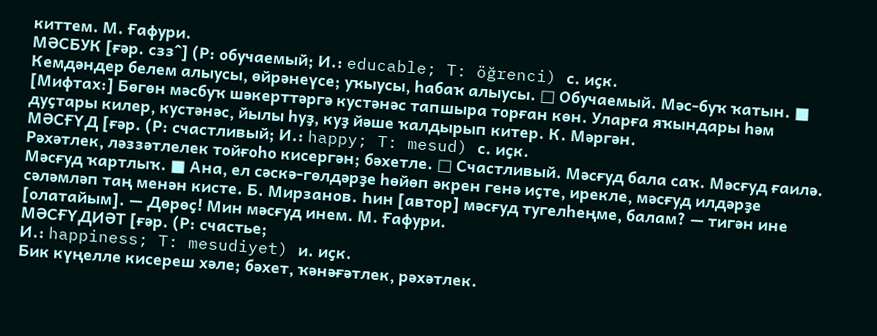киттем. М. Ғафури.
МӘСБУК [ғәр. сзз^] (Р: обучаемый; И.: educable; T: öğrenci) с. иҫк.
Кемдәндер белем алыусы, өйрәнеүсе; уҡыусы, һабаҡ алыусы. □ Обучаемый. Мәс-буҡ ҡатын. ■ [Мифтах:] Бөгөн мәсбуҡ шәкерттәргә кустәнәс тапшыра торған көн. Уларға яҡындары һәм дуҫтары килер, кустәнәс, йылы һуҙ, куҙ йәше ҡалдырып китер. К. Мәргән.
МӘСҒҮД [ғәр. (Р: счастливый; И.: happy; T: mesud) с. иҫк.
Рәхәтлек, ләззәтлелек тойғоһо кисергән; бәхетле. □ Счастливый. Мәсғуд бала саҡ. Мәсғуд ғаилә. Мәсғуд ҡартлыҡ. ■ Ана, ел сәскә-гөлдәрҙе һөйөп әкрен генә иҫте, ирекле, мәсғуд илдәрҙе сәләмләп таң менән кисте. Б. Мирзанов. Һин [автор] мәсғуд тугелһеңме, балам? — тигән ине [олатайым]. — Дөрөҫ! Мин мәсғуд инем. М. Ғафури.
МӘСҒҮДИӘТ [ғәр. (Р: счастье;
И.: happiness; T: mesudiyet) и. иҫк.
Бик күңелле кисереш хәле; бәхет, ҡәнәғәтлек, рәхәтлек.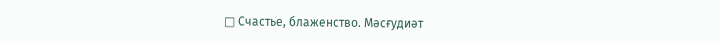□ Счастье, блаженство. Мәсғудиәт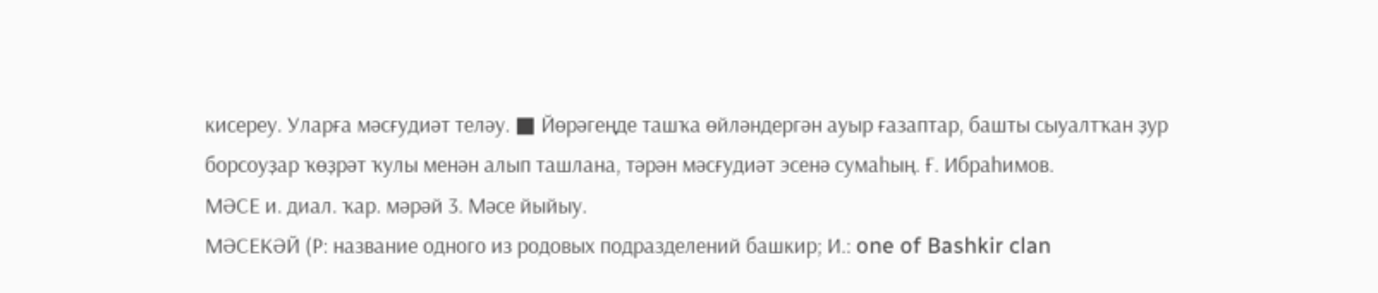кисереу. Уларға мәсғудиәт теләу. ■ Йөрәгеңде ташҡа өйләндергән ауыр ғазаптар, башты сыуалтҡан ҙур борсоуҙар ҡөҙрәт ҡулы менән алып ташлана, тәрән мәсғудиәт эсенә сумаһың. Ғ. Ибраһимов.
МӘСЕ и. диал. ҡар. мәрәй 3. Мәсе йыйыу.
МӘСЕКӘЙ (Р: название одного из родовых подразделений башкир; И.: one of Bashkir clan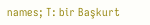names; T: bir Başkurt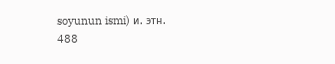soyunun ismi) и. этн.
488